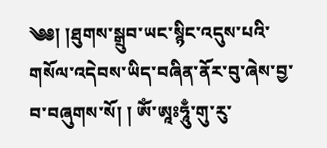༄༅། །ཐུགས་སྒྲུབ་ཡང་སྙིང་འདུས་པའི་གསོལ་འདེབས་ཡིད་བཞིན་ནོར་བུ་ཞེས་བྱ་བ་བཞུགས་སོ། ། ཨོཾ་ཨཱཿཧཱུྃ་གུ་རུ་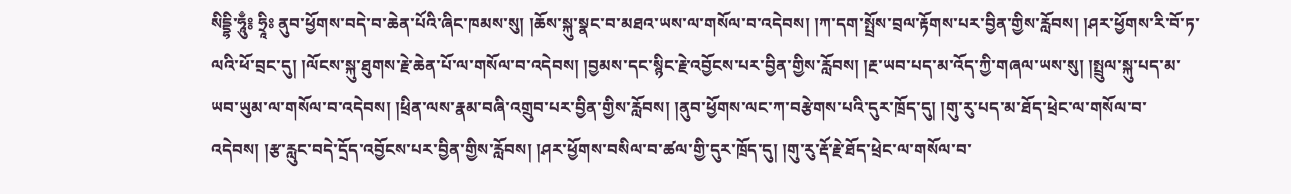སིདྡྷི་ཧཱུྃ༔ ཧྲཱིཿ ནུབ་ཕྱོགས་བདེ་བ་ཆེན་པོའི་ཞིང་ཁམས་སུ། །ཆོས་སྐུ་སྣང་བ་མཐའ་ཡས་ལ་གསོལ་བ་འདེབས། །ཀ་དག་སྤྲོས་བྲལ་རྟོགས་པར་བྱིན་གྱིས་རློབས། །ཤར་ཕྱོགས་རི་བོ་ཏ་ལའི་ཕོ་བྲང་དུ། །ལོངས་སྐུ་ཐུགས་རྗེ་ཆེན་པོ་ལ་གསོལ་བ་འདེབས། །བྱམས་དང་སྙིང་རྗེ་འབྱོངས་པར་བྱིན་གྱིས་རློབས། །རྔ་ཡབ་པད་མ་འོད་ཀྱི་གཞལ་ཡས་སུ། །སྤྲུལ་སྐུ་པད་མ་ཡབ་ཡུམ་ལ་གསོལ་བ་འདེབས། །ཕྲིན་ལས་རྣམ་བཞི་འགྲུབ་པར་བྱིན་གྱིས་རློབས། །ནུབ་ཕྱོགས་ལང་ཀ་བརྩེགས་པའི་དུར་ཁྲོད་དུ། །གུ་རུ་པད་མ་ཐོད་ཕྲེང་ལ་གསོལ་བ་འདེབས། །རྩ་རླུང་བདེ་དྲོད་འབྱོངས་པར་བྱིན་གྱིས་རློབས། །ཤར་ཕྱོགས་བསིལ་བ་ཚལ་གྱི་དུར་ཁྲོད་དུ། །གུ་རུ་རྡོ་རྗེ་ཐོད་ཕྲེང་ལ་གསོལ་བ་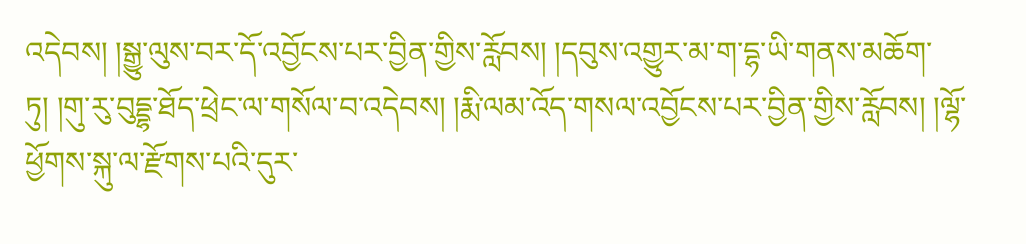འདེབས། །སྒྱུ་ལུས་བར་དོ་འབྱོངས་པར་བྱིན་གྱིས་རློབས། །དབུས་འགྱུར་མ་ག་དྷ་ཡི་གནས་མཆོག་ཏུ། །གུ་རུ་བུདྡྷ་ཐོད་ཕྲེང་ལ་གསོལ་བ་འདེབས། །རྨི་ལམ་འོད་གསལ་འབྱོངས་པར་བྱིན་གྱིས་རློབས། །ལྷོ་ཕྱོགས་སྐུ་ལ་རྫོགས་པའི་དུར་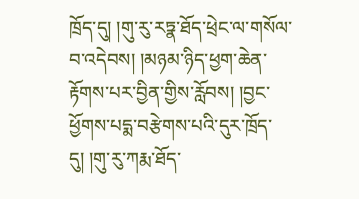ཁྲོད་དུ། །གུ་རུ་རཏྣ་ཐོད་ཕྲེང་ལ་གསོལ་བ་འདེབས། །མཉམ་ཉིད་ཕྱག་ཆེན་རྟོགས་པར་བྱིན་གྱིས་རློབས། །བྱང་ཕྱོགས་པདྨ་བརྩེགས་པའི་དུར་ཁྲོད་དུ། །གུ་རུ་ཀརྨ་ཐོད་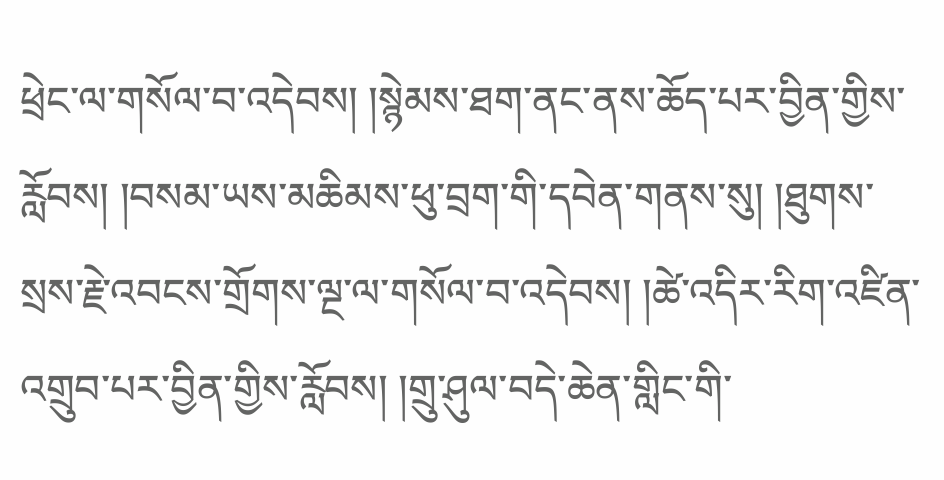ཕྲེང་ལ་གསོལ་བ་འདེབས། །སྙེམས་ཐག་ནང་ནས་ཆོད་པར་བྱིན་གྱིས་རློབས། །བསམ་ཡས་མཆིམས་ཕུ་བྲག་གི་དབེན་གནས་སུ། །ཐུགས་སྲས་རྗེ་འབངས་གྲོགས་ལྔ་ལ་གསོལ་བ་འདེབས། །ཚེ་འདིར་རིག་འཛིན་འགྲུབ་པར་བྱིན་གྱིས་རློབས། །གྲུ་ཤུལ་བདེ་ཆེན་གླིང་གི་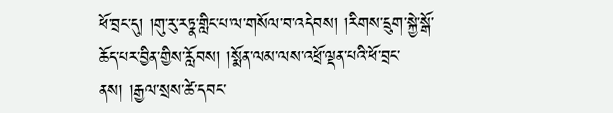ཕོ་བྲང་དུ། །གུ་རུ་རཏྣ་གླིང་པ་ལ་གསོལ་བ་འདེབས། །རིགས་དྲུག་སྐྱེ་སྒོ་ཆོད་པར་བྱིན་གྱིས་རློབས། །སྨོན་ལམ་ལས་འཕྲོ་ལྡན་པའི་ཕོ་བྲང་ནས། །རྒྱལ་སྲས་ཚེ་དབང་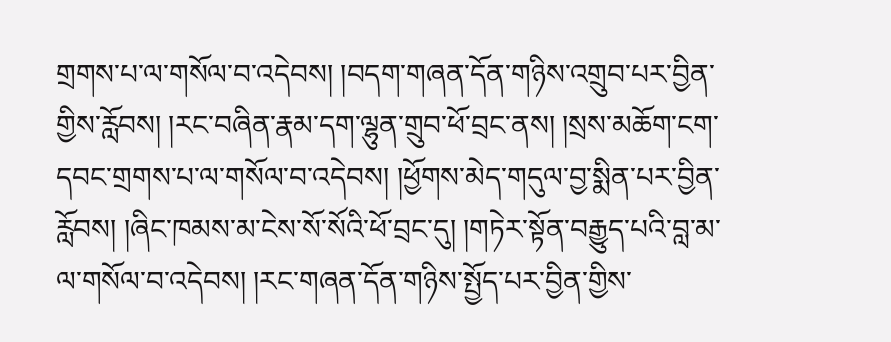གྲགས་པ་ལ་གསོལ་བ་འདེབས། །བདག་གཞན་དོན་གཉིས་འགྲུབ་པར་བྱིན་གྱིས་རློབས། །རང་བཞིན་རྣམ་དག་ལྷུན་གྲུབ་ཕོ་བྲང་ནས། །སྲས་མཆོག་ངག་དབང་གྲགས་པ་ལ་གསོལ་བ་འདེབས། །ཕྱོགས་མེད་གདུལ་བྱ་སྨིན་པར་བྱིན་རློབས། །ཞིང་ཁམས་མ་ངེས་སོ་སོའི་ཕོ་བྲང་དུ། །གཏེར་སྟོན་བརྒྱུད་པའི་བླ་མ་ལ་གསོལ་བ་འདེབས། །རང་གཞན་དོན་གཉིས་སྤྱོད་པར་བྱིན་གྱིས་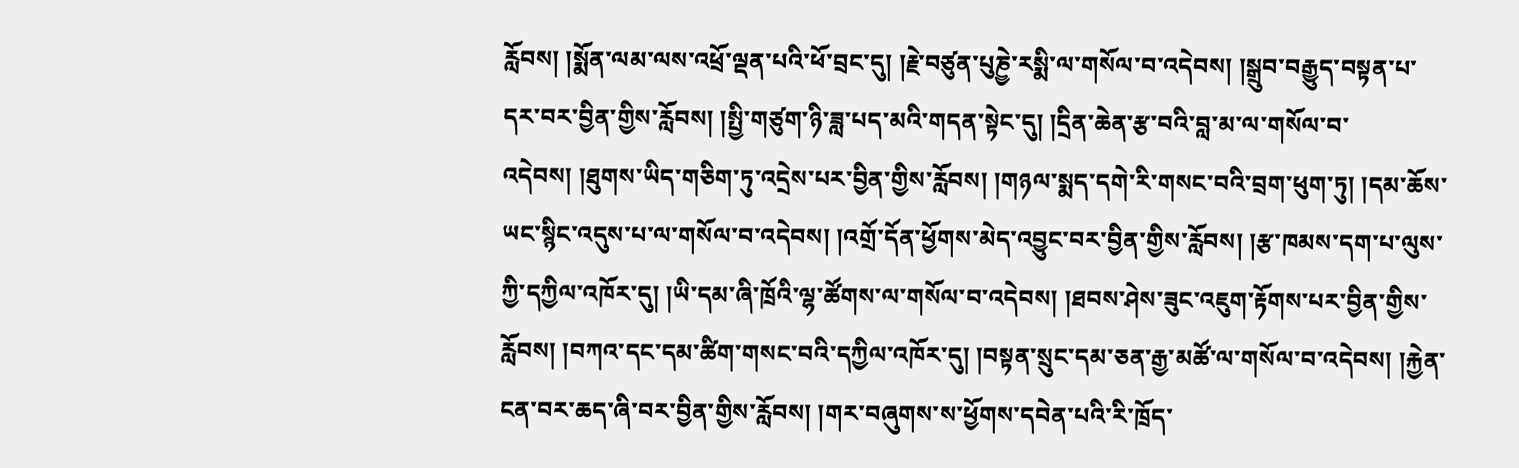རློབས། །སྨོན་ལམ་ལས་འཕྲོ་ལྡན་པའི་ཕོ་བྲང་དུ། །རྗེ་བཙུན་པུཎྱེ་རསྨི་ལ་གསོལ་བ་འདེབས། །སྒྲུབ་བརྒྱུད་བསྟན་པ་དར་བར་བྱིན་གྱིས་རློབས། །སྤྱི་གཙུག་ཉི་ཟླ་པད་མའི་གདན་སྟེང་དུ། །དྲིན་ཆེན་རྩ་བའི་བླ་མ་ལ་གསོལ་བ་འདེབས། །ཐུགས་ཡིད་གཅིག་ཏུ་འདྲེས་པར་བྱིན་གྱིས་རློབས། །གཉལ་སྨད་དགེ་རི་གསང་བའི་བྲག་ཕུག་ཏུ། །དམ་ཆོས་ཡང་སྙིང་འདུས་པ་ལ་གསོལ་བ་འདེབས། །འགྲོ་དོན་ཕྱོགས་མེད་འབྱུང་བར་བྱིན་གྱིས་རློབས། །རྩ་ཁམས་དག་པ་ལུས་ཀྱི་དཀྱིལ་འཁོར་དུ། །ཡི་དམ་ཞི་ཁྲོའི་ལྷ་ཚོགས་ལ་གསོལ་བ་འདེབས། །ཐབས་ཤེས་ཟུང་འཇུག་རྟོགས་པར་བྱིན་གྱིས་རློབས། །བཀའ་དང་དམ་ཚིག་གསང་བའི་དཀྱིལ་འཁོར་དུ། །བསྟན་སྲུང་དམ་ཅན་རྒྱ་མཚོ་ལ་གསོལ་བ་འདེབས། །རྐྱེན་ངན་བར་ཆད་ཞི་བར་བྱིན་གྱིས་རློབས། །གར་བཞུགས་ས་ཕྱོགས་དབེན་པའི་རི་ཁྲོད་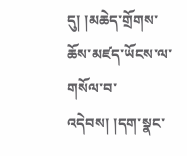དུ། །མཆེད་གྲོགས་ཆོས་མཛད་ཡོངས་ལ་གསོལ་བ་འདེབས། །དག་སྣང་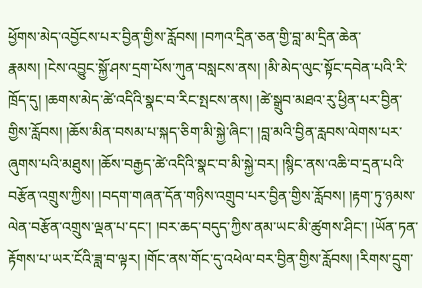ཕྱོགས་མེད་འབྱོངས་པར་བྱིན་གྱིས་རློབས། །བཀའ་དྲིན་ཅན་གྱི་བླ་མ་དྲིན་ཆེན་རྣམས། །ངེས་འབྱུང་སྐྱོ་ཤས་དྲག་པོས་ཀུན་བསླངས་ནས། །མི་མེད་ལུང་སྟོང་དབེན་པའི་རི་ཁྲོད་དུ། །ཆགས་མེད་ཚེ་འདིའི་སྣང་བ་རིང་སྤངས་ནས། །ཚེ་སྒྲུབ་མཐའ་རུ་ཕྱིན་པར་བྱིན་གྱིས་རློབས། །ཆོས་མིན་བསམ་པ་སྐད་ཅིག་མི་སྐྱེ་ཞིང་། །བླ་མའི་བྱིན་རླབས་ལེགས་པར་ཞུགས་པའི་མཐུས། །ཆོས་བརྒྱད་ཚེ་འདིའི་སྣང་བ་མི་སྐྱེ་བར། །སྙིང་ནས་འཆི་བ་དྲན་པའི་བརྩོན་འགྲུས་ཀྱིས། །བདག་གཞན་དོན་གཉིས་འགྲུབ་པར་བྱིན་གྱིས་རློབས། །རྟག་ཏུ་ཉམས་ལེན་བརྩོན་འགྲུས་ལྡན་པ་དང་། །བར་ཆད་བདུད་ཀྱིས་ནམ་ཡང་མི་ཚུགས་ཤིང་། །ཡོན་ཏན་རྟོགས་པ་ཡར་ངོའི་ཟླ་བ་ལྟར། །གོང་ནས་གོང་དུ་འཕེལ་བར་བྱིན་གྱིས་རློབས། །རིགས་དྲུག་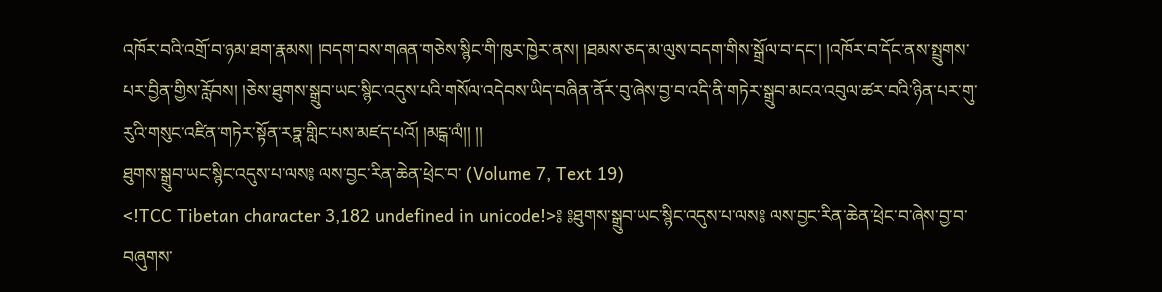འཁོར་བའི་འགྲོ་བ་ཉམ་ཐག་རྣམས། །བདག་བས་གཞན་གཅེས་སྙིང་གི་ཁུར་ཁྱེར་ནས། །ཐམས་ཅད་མ་ལུས་བདག་གིས་སྒྲོལ་བ་དང་། །འཁོར་བ་དོང་ནས་སྤྲུགས་པར་བྱིན་གྱིས་རློབས། །ཅེས་ཐུགས་སྒྲུབ་ཡང་སྙིང་འདུས་པའི་གསོལ་འདེབས་ཡིད་བཞིན་ནོར་བུ་ཞེས་བྱ་བ་འདི་ནི་གཏེར་སྒྲུབ་མངའ་འབུལ་ཚར་བའི་ཉིན་པར་གུ་རུའི་གསུང་འཛིན་གཏེར་སྟོན་རཏྣ་གླིང་པས་མཛད་པའོ། །མངྒ་ལཾ།། །།
ཐུགས་སྒྲུབ་ཡང་སྙིང་འདུས་པ་ལས༔ ལས་བྱང་རིན་ཆེན་ཕྲེང་བ་ (Volume 7, Text 19)
<!TCC Tibetan character 3,182 undefined in unicode!>༔ ༔ཐུགས་སྒྲུབ་ཡང་སྙིང་འདུས་པ་ལས༔ ལས་བྱང་རིན་ཆེན་ཕྲེང་བ་ཞེས་བྱ་བ་བཞུགས་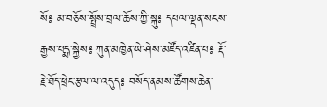སོ༔ མ་བཅོས་སྤྲོས་བྲལ་ཆོས་ཀྱི་སྐུ༔ དཔལ་ལྡན་སངས་རྒྱས་པདྨ་སྐྱེས༔ ཀུན་མཁྱེན་ཡེ་ཤེས་མཛོད་འཛིན་པ༔ རྡོ་རྗེ་ཐོད་ཕྲེང་རྩལ་ལ་འདུད༔ བསོད་ནམས་ཚོགས་ཆེན་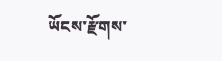ཡོངས་རྫོགས་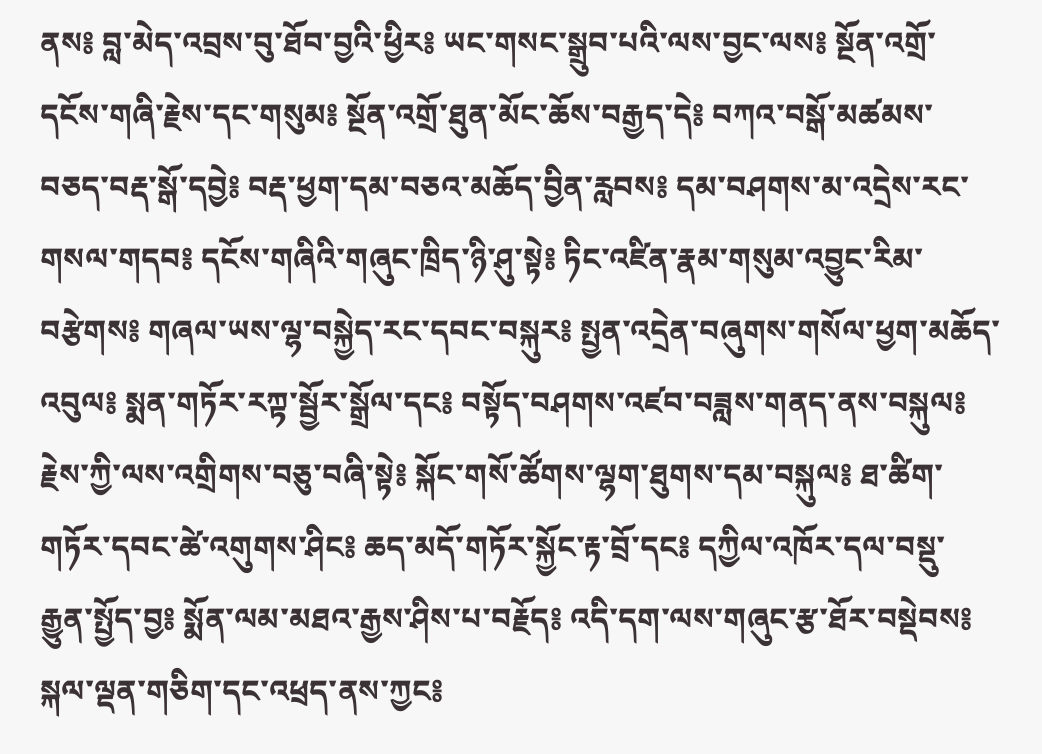ནས༔ བླ་མེད་འབྲས་བུ་ཐོབ་བྱའི་ཕྱིར༔ ཡང་གསང་སྒྲུབ་པའི་ལས་བྱང་ལས༔ སྔོན་འགྲོ་དངོས་གཞི་རྗེས་དང་གསུམ༔ སྔོན་འགྲོ་ཐུན་མོང་ཆོས་བརྒྱད་དེ༔ བཀའ་བསྒོ་མཚམས་བཅད་བརྡ་སྒོ་དབྱེ༔ བརྡ་ཕྱག་དམ་བཅའ་མཆོད་བྱིན་རླབས༔ དམ་བཤགས་མ་འདྲེས་རང་གསལ་གདབ༔ དངོས་གཞིའི་གཞུང་ཁྲིད་ཉི་ཤུ་སྟེ༔ ཏིང་འཛིན་རྣམ་གསུམ་འབྱུང་རིམ་བརྩེགས༔ གཞལ་ཡས་ལྷ་བསྐྱེད་རང་དབང་བསྐུར༔ སྤྱན་འདྲེན་བཞུགས་གསོལ་ཕྱག་མཆོད་འབུལ༔ སྨན་གཏོར་རཀྟ་སྦྱོར་སྒྲོལ་དང༔ བསྟོད་བཤགས་འཛབ་བཟླས་གནད་ནས་བསྐུལ༔ རྗེས་ཀྱི་ལས་འགྲིགས་བཅུ་བཞི་སྟེ༔ སྐོང་གསོ་ཚོགས་ལྷག་ཐུགས་དམ་བསྐུལ༔ ཐ་ཚིག་གཏོར་དབང་ཚེ་འགུགས་ཤིང༔ ཆད་མདོ་གཏོར་སྐྱོང་རྟ་བྲོ་དང༔ དཀྱིལ་འཁོར་དལ་བསྡུ་རྒྱུན་སྤྱོད་བྱ༔ སྨོན་ལམ་མཐའ་རྒྱས་ཤིས་པ་བརྗོད༔ འདི་དག་ལས་གཞུང་རྩ་ཐོར་བསྡེབས༔ སྐལ་ལྡན་གཅིག་དང་འཕྲད་ནས་ཀྱང༔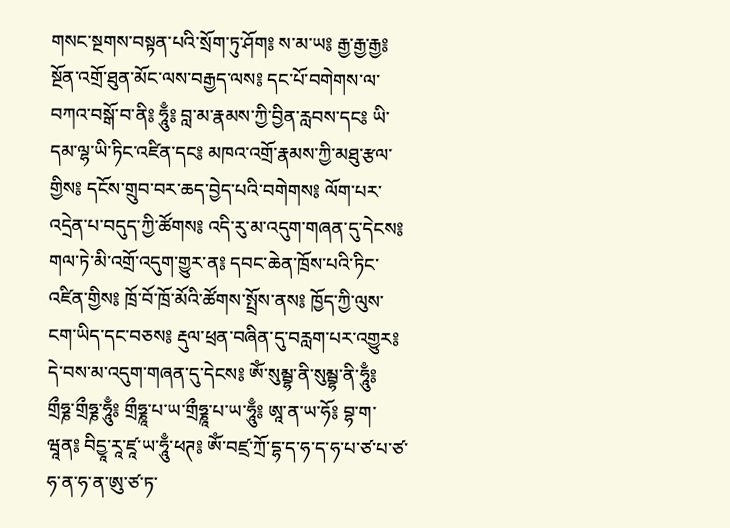གསང་སྔགས་བསྟན་པའི་སྲོག་ཏུ་ཤོག༔ ས་མ་ཡ༔ རྒྱ་རྒྱ་རྒྱ༔ སྔོན་འགྲོ་ཐུན་མོང་ལས་བརྒྱད་ལས༔ དང་པོ་བགེགས་ལ་བཀའ་བསྒོ་བ་ནི༔ ཧཱུྃ༔ བླ་མ་རྣམས་ཀྱི་བྱིན་རླབས་དང༔ ཡི་དམ་ལྷ་ཡི་ཏིང་འཛིན་དང༔ མཁའ་འགྲོ་རྣམས་ཀྱི་མཐུ་རྩལ་གྱིས༔ དངོས་གྲུབ་བར་ཆད་བྱེད་པའི་བགེགས༔ ལོག་པར་འདྲེན་པ་བདུད་ཀྱི་ཚོགས༔ འདི་རུ་མ་འདུག་གཞན་དུ་དེངས༔ གལ་ཏེ་མི་འགྲོ་འདུག་གྱུར་ན༔ དབང་ཆེན་ཁྲོས་པའི་ཏིང་འཛིན་གྱིས༔ ཁྲོ་བོ་ཁྲོ་མོའི་ཚོགས་སྤྲོས་ནས༔ ཁྱོད་ཀྱི་ལུས་ངག་ཡིད་དང་བཅས༔ རྡུལ་ཕྲན་བཞིན་དུ་བརླག་པར་འགྱུར༔ དེ་བས་མ་འདུག་གཞན་དུ་དེངས༔ ཨོཾ་སུམྦྷ་ནི་སུམྦྷ་ནི་ཧཱུྃ༔ གྲྀཧྞ་གྲྀཧྞ་ཧཱུྃ༔ གྲྀཧྞཱ་པ་ཡ་གྲྀཧྞཱ་པ་ཡ་ཧཱུྃ༔ ཨཱ་ན་ཡ་ཧོ༔ བྷ་ག་ཝཱན༔ བིདྱཱ་རཱ་ཛཱ་ཡ་ཧཱུྃ་ཕཊ༔ ཨོཾ་བཛྲ་ཀྲོ་དྷ་ད་ཧ་ད་ཧ་པ་ཙ་པ་ཙ་ཧ་ན་ཧ་ན་ཨུ་ཙ་ཏ་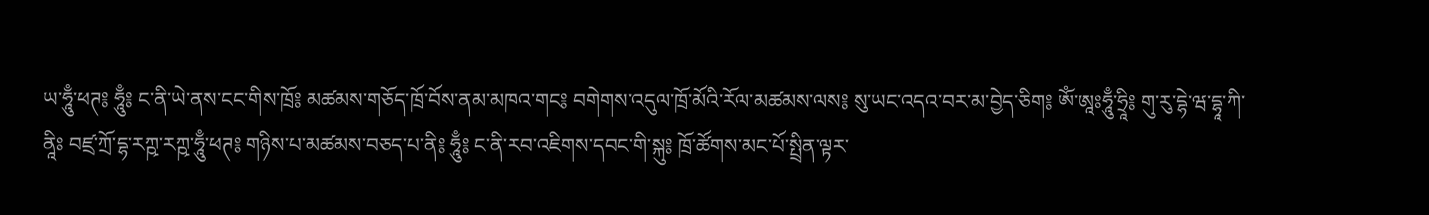ཡ་ཧཱུྃ་ཕཊ༔ ཧཱུྃ༔ ང་ནི་ཡེ་ནས་ངང་གིས་ཁྲོ༔ མཚམས་གཅོད་ཁྲོ་བོས་ནམ་མཁའ་གང༔ བགེགས་འདུལ་ཁྲོ་མོའི་རོལ་མཚམས་ལས༔ སུ་ཡང་འདའ་བར་མ་བྱེད་ཅིག༔ ཨོཾ་ཨཱཿཧཱུྃ་ཧྲཱི༔ གུ་རུ་དྷེ་ཝ་དྷཱ་ཀི་ནཱིཿ བཛྲ་ཀྲོ་དྷ་རཀྵ་རཀྵ་ཧཱུྃ་ཕཊ༔ གཉིས་པ་མཚམས་བཅད་པ་ནི༔ ཧཱུྃ༔ ང་ནི་རབ་འཇིགས་དབང་གི་སྐུ༔ ཁྲོ་ཚོགས་མང་པོ་སྤྲིན་ལྟར་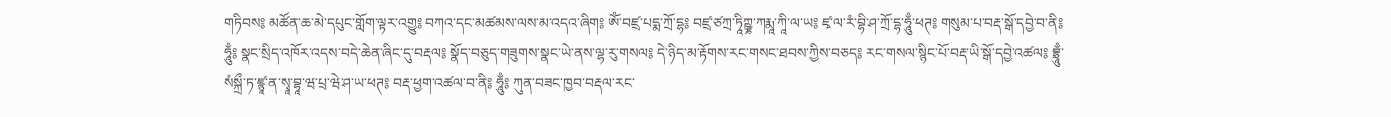གཏིབས༔ མཚོན་ཆ་མེ་དཔུང་གློག་ལྟར་འགྱུ༔ བཀའ་དང་མཚམས་ལས་མ་འདའ་ཞིག༔ ཨོཾ་བཛྲ་པདྨ་ཀྲོ་དྷ༔ བཛྲ་ཙཀྲ་ཏཱིཀྵྞ་ཀརྨཱ་ཀཱི་ལ་ཡ༔ ཛྭ་ལ་རཾ་བྷི་ཤ་ཀྲོ་དྷ་ཧཱུྃ་ཕཊ༔ གསུམ་པ་བརྡ་སྒོ་དབྱེ་བ་ནི༔ ཧཱུྃ༔ སྣང་སྲིད་འཁོར་འདས་བདེ་ཆེན་ཞིང་དུ་བརྡལ༔ སྣོད་བཅུད་གཟུགས་སྣང་ཡེ་ནས་ལྷ་རུ་གསལ༔ དེ་ཉིད་མ་རྟོགས་རང་གསང་ཐབས་ཀྱིས་བཅད༔ རང་གསལ་སྙིང་པོ་བརྡ་ཡི་སྒོ་དབྱེ་འཚལ༔ བྷྲཱུྃ་སཾསྐྲྀ་ཏ་ཛྙཱ་ན་སྭཱ་བྷཱ་ཝ་པྲ་ཝེ་ཤ་ཡ་ཕཊ༔ བརྡ་ཕྱག་འཚལ་བ་ནི༔ ཧཱུྃ༔ ཀུན་བཟང་ཁྱབ་བརྡལ་རང་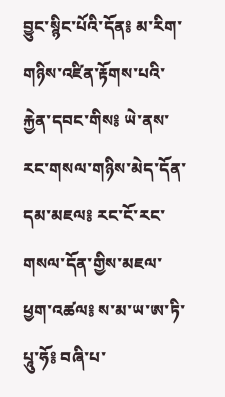བྱུང་སྙིང་པོའི་དོན༔ མ་རིག་གཉིས་འཛིན་རྟོགས་པའི་རྐྱེན་དབང་གིས༔ ཡེ་ནས་རང་གསལ་གཉིས་མེད་དོན་དམ་མཇལ༔ རང་ངོ་རང་གསལ་དོན་གྱིས་མཇལ་ཕྱག་འཚལ༔ ས་མ་ཡ་ཨ་ཏི་པཱུ་ཧོ༔ བཞི་པ་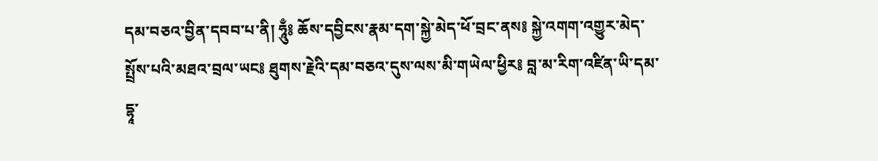དམ་བཅའ་བྱིན་དབབ་པ་ནི། ཧཱུྃ༔ ཆོས་དབྱིངས་རྣམ་དག་སྐྱེ་མེད་ཕོ་བྲང་ནས༔ སྐྱེ་འགག་འགྱུར་མེད་སྤྲོས་པའི་མཐའ་བྲལ་ཡང༔ ཐུགས་རྗེའི་དམ་བཅའ་དུས་ལས་མི་གཡེལ་ཕྱིར༔ བླ་མ་རིག་འཛིན་ཡི་དམ་དྷཱ་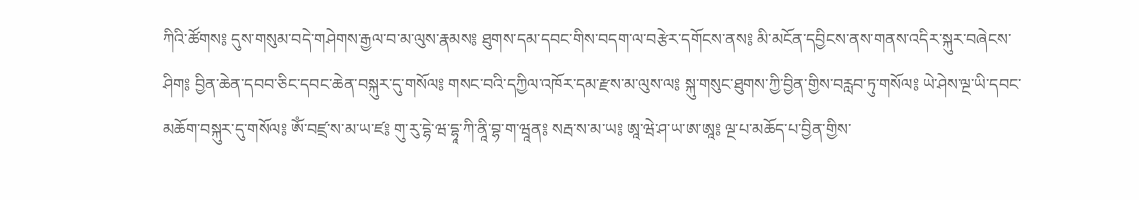ཀིའི་ཚོགས༔ དུས་གསུམ་བདེ་གཤེགས་རྒྱལ་བ་མ་ལུས་རྣམས༔ ཐུགས་དམ་དབང་གིས་བདག་ལ་བརྩེར་དགོངས་ནས༔ མི་མངོན་དབྱིངས་ནས་གནས་འདིར་སྐུར་བཞེངས་ཤིག༔ བྱིན་ཆེན་དབབ་ཅིང་དབང་ཆེན་བསྐུར་དུ་གསོལ༔ གསང་བའི་དཀྱིལ་འཁོར་དམ་རྫས་མ་ལུས་ལ༔ སྐུ་གསུང་ཐུགས་ཀྱི་བྱིན་གྱིས་བརླབ་ཏུ་གསོལ༔ ཡེ་ཤེས་ལྔ་ཡི་དབང་མཆོག་བསྐུར་དུ་གསོལ༔ ཨོཾ་བཛྲ་ས་མ་ཡ་ཛ༔ གུ་རུ་དྷེ་ཝ་དྷཱ་ཀི་ནཱི་བྷ་ག་ཝཱན༔ སརྦ་ས་མ་ཡ༔ ཨཱ་ཝེ་ཤ་ཡ་ཨ་ཨཱ༔ ལྔ་པ་མཆོད་པ་བྱིན་གྱིས་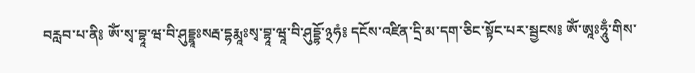བརླབ་པ་ནི༔ ཨོཾ་སྭ་བྷཱ་ཝ་བི་ཤུདྡྷཱཿསརྦ་དྷརྨཱཿསྭ་བྷཱ་ཝཱ་བི་ཤུདྡྷོ་྅ཧཾ༔ དངོས་འཛིན་དྲི་མ་དག་ཅིང་སྟོང་པར་སྦྱངས༔ ཨོཾ་ཨཱཿཧཱུྃ་གིས་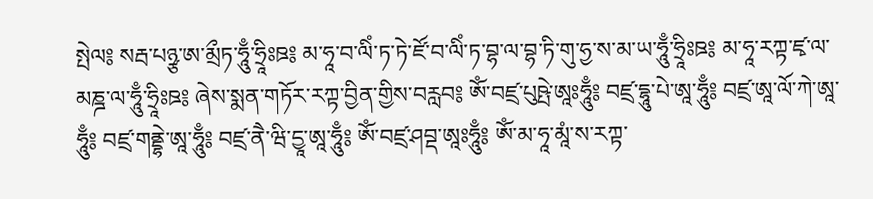སྤེལ༔ སརྦ་པཉྩ་ཨ་མྲྀཏ་ཧཱུྃ་ཧྲཱིཿཋ༔ མ་ཧཱ་བ་ལིཾ་ཏ་ཏེ་ཛོ་བ་ལིཾ་ཏ་བྷ་ལ་བྷ་ཏི་གུ་ཧྱ་ས་མ་ཡ་ཧཱུྃ་ཧྲཱིཿཋ༔ མ་ཧཱ་རཀྟ་ཛྭ་ལ་མཎྜ་ལ་ཧཱུྃ་ཧྲཱིཿཋ༔ ཞེས་སྨན་གཏོར་རཀྟ་བྱིན་གྱིས་བརླབ༔ ཨོཾ་བཛྲ་པུཥྤེ་ཨཱཿཧཱུྃ༔ བཛྲ་དྷཱུ་པེ་ཨཱ་ཧཱུྃ༔ བཛྲ་ཨཱ་ལོ་ཀེ་ཨཱ་ཧཱུྃ༔ བཛྲ་གནྡྷེ་ཨཱ་ཧཱུྃ༔ བཛྲ་ནཻ་ཝི་དྱཱ་ཨཱ་ཧཱུྃ༔ ཨོཾ་བཛྲ་ཤབྡ་ཨཱཿཧཱུྃ༔ ཨོཾ་མ་ཧཱ་མཱཾ་ས་རཀྟ་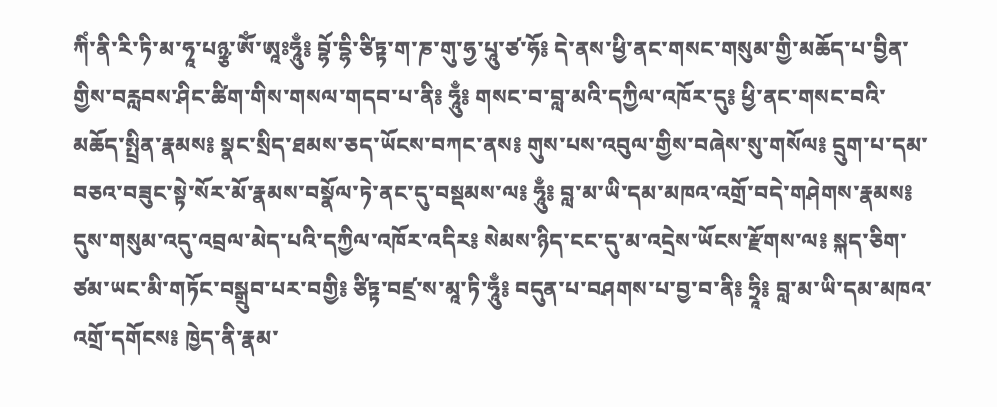ཀིཾ་ནི་རི་ཏི་མ་ཧཱ་པཉྩ་ཨོཾ་ཨཱཿཧཱུྃ༔ བྷོ་དྷི་ཙིཏྟ་ག་ཎ་གུ་ཧྱ་པཱུ་ཙ་ཧོ༔ དེ་ནས་ཕྱི་ནང་གསང་གསུམ་གྱི་མཆོད་པ་བྱིན་གྱིས་བརླབས་ཤིང་ཚིག་གིས་གསལ་གདབ་པ་ནི༔ ཧཱུྃ༔ གསང་བ་བླ་མའི་དཀྱིལ་འཁོར་དུ༔ ཕྱི་ནང་གསང་བའི་མཆོད་སྤྲིན་རྣམས༔ སྣང་སྲིད་ཐམས་ཅད་ཡོངས་བཀང་ནས༔ གུས་པས་འབུལ་གྱིས་བཞེས་སུ་གསོལ༔ དྲུག་པ་དམ་བཅའ་བཟུང་སྟེ་སོར་མོ་རྣམས་བསྣོལ་ཏེ་ནང་དུ་བསྡམས་ལ༔ ཧཱུྃ༔ བླ་མ་ཡི་དམ་མཁའ་འགྲོ་བདེ་གཤེགས་རྣམས༔ དུས་གསུམ་འདུ་འབྲལ་མེད་པའི་དཀྱིལ་འཁོར་འདིར༔ སེམས་ཉིད་ངང་དུ་མ་འདྲེས་ཡོངས་རྫོགས་ལ༔ སྐད་ཅིག་ཙམ་ཡང་མི་གཏོང་བསྒྲུབ་པར་བགྱི༔ ཙིཏྟ་བཛྲ་ས་མཱ་ཏི་ཧཱུྃ༔ བདུན་པ་བཤགས་པ་བྱ་བ་ནི༔ ཧྲཱི༔ བླ་མ་ཡི་དམ་མཁའ་འགྲོ་དགོངས༔ ཁྱེད་ནི་རྣམ་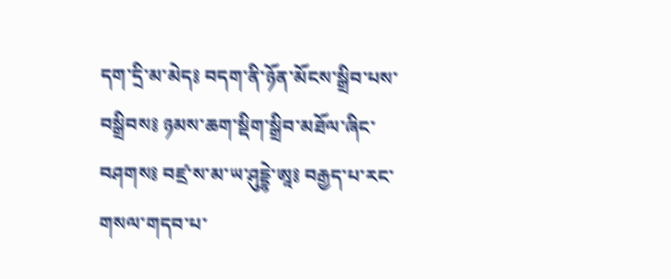དག་དྲི་མ་མེད༔ བདག་ནི་ཉོན་མོངས་སྒྲིབ་པས་བསྒྲིབས༔ ཉམས་ཆག་སྡིག་སྒྲིབ་མཐོལ་ཞིང་བཤགས༔ བཛྲ་ས་མ་ཡ་ཤུདྡྷེ་ཨཱ༔ བརྒྱད་པ་རང་གསལ་གདབ་པ་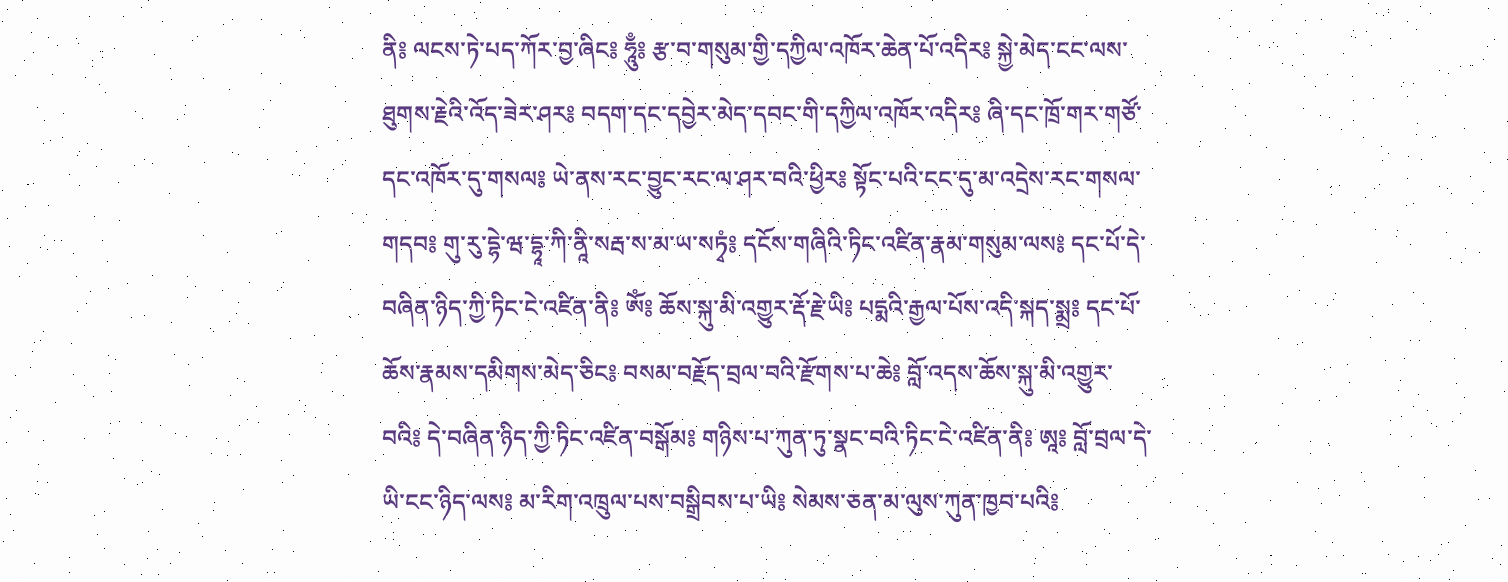ནི༔ ལངས་ཏེ་པད་ཀོར་བྱ་ཞིང༔ ཧཱུྃ༔ རྩ་བ་གསུམ་གྱི་དཀྱིལ་འཁོར་ཆེན་པོ་འདིར༔ སྐྱེ་མེད་ངང་ལས་ཐུགས་རྗེའི་འོད་ཟེར་ཤར༔ བདག་དང་དབྱེར་མེད་དབང་གི་དཀྱིལ་འཁོར་འདིར༔ ཞི་དང་ཁྲོ་གར་གཙོ་དང་འཁོར་དུ་གསལ༔ ཡེ་ནས་རང་བྱུང་རང་ལ་ཤར་བའི་ཕྱིར༔ སྟོང་པའི་ངང་དུ་མ་འདྲེས་རང་གསལ་གདབ༔ གུ་རུ་དྷེ་ཝ་དྷཱ་ཀི་ནཱི་སརྦ་ས་མ་ཡ་སཏྭཾ༔ དངོས་གཞིའི་ཏིང་འཛིན་རྣམ་གསུམ་ལས༔ དང་པོ་དེ་བཞིན་ཉིད་ཀྱི་ཏིང་ངེ་འཛིན་ནི༔ ཨོཾ༔ ཆོས་སྐུ་མི་འགྱུར་རྡོ་རྗེ་ཡི༔ པདྨའི་རྒྱལ་པོས་འདི་སྐད་སྨྲ༔ དང་པོ་ཆོས་རྣམས་དམིགས་མེད་ཅིང༔ བསམ་བརྗོད་བྲལ་བའི་རྫོགས་པ་ཆེ༔ བློ་འདས་ཆོས་སྐུ་མི་འགྱུར་བའི༔ དེ་བཞིན་ཉིད་ཀྱི་ཏིང་འཛིན་བསྒོམ༔ གཉིས་པ་ཀུན་ཏུ་སྣང་བའི་ཏིང་ངེ་འཛིན་ནི༔ ཨཱ༔ བློ་བྲལ་དེ་ཡི་ངང་ཉིད་ལས༔ མ་རིག་འཁྲུལ་པས་བསྒྲིབས་པ་ཡི༔ སེམས་ཅན་མ་ལུས་ཀུན་ཁྱབ་པའི༔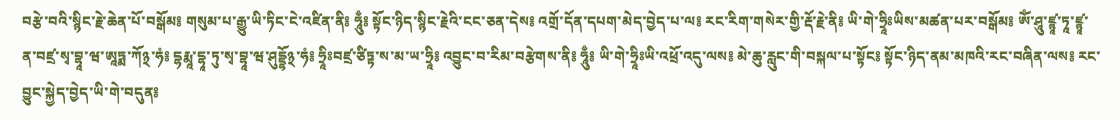བརྩེ་བའི་སྙིང་རྗེ་ཆེན་པོ་བསྒོམ༔ གསུམ་པ་རྒྱུ་ཡི་ཏིང་ངེ་འཛིན་ནི༔ ཧཱུྃ༔ སྟོང་ཉིད་སྙིང་རྗེའི་ངང་ཅན་དེས༔ འགྲོ་དོན་དཔག་མེད་བྱེད་པ་ལ༔ རང་རིག་གསེར་གྱི་རྡོ་རྗེ་ནི༔ ཡི་གེ་ཧྲཱིཿཡིས་མཚན་པར་བསྒོམ༔ ཨོཾ་ཤཱུ་ཛྙཱ་ཏཱ་ཛྙཱ་ན་བཛྲ་སྭ་བྷཱ་ཝ་ཨཱཏྨ་ཀོ྅་ཧཾ༔ དྷརྨཱ་དྷཱ་ཏུ་སྭ་བྷཱ་ཝ་ཤུདྡྷོ྅་ཧཾ༔ ཧྲཱིཿབཛྲ་ཙིཏྟ་ས་མ་ཡ་ཧྲཱི༔ འབྱུང་བ་རིམ་བརྩེགས་ནི༔ ཧཱུྃ༔ ཡི་གེ་ཧྲཱིཿཡི་འཕྲོ་འདུ་ལས༔ མེ་ཆུ་རླུང་གི་བསྐལ་པ་སྟོང༔ སྟོང་ཉིད་ནམ་མཁའི་རང་བཞིན་ལས༔ རང་བྱུང་སྐྱེད་བྱེད་ཡི་གེ་བདུན༔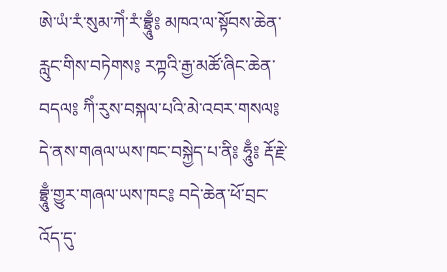ཨེ་ཡཾ་རཾ་སུམ་ཀེཾ་རཾ་བྷྲཱུྃ༔ མཁའ་ལ་སྟོབས་ཆེན་རླུང་གིས་བཏེགས༔ རཀྟའི་རྒྱ་མཚོ་ཞིང་ཆེན་བདལ༔ ཀིཾ་རུས་བསྐལ་པའི་མེ་འབར་གསལ༔ དེ་ནས་གཞལ་ཡས་ཁང་བསྐྱེད་པ་ནི༔ ཧཱུྃ༔ རྡོ་རྗེ་བྷྲཱུྃ་གྱུར་གཞལ་ཡས་ཁང༔ བདེ་ཆེན་ཕོ་བྲང་འོད་དུ་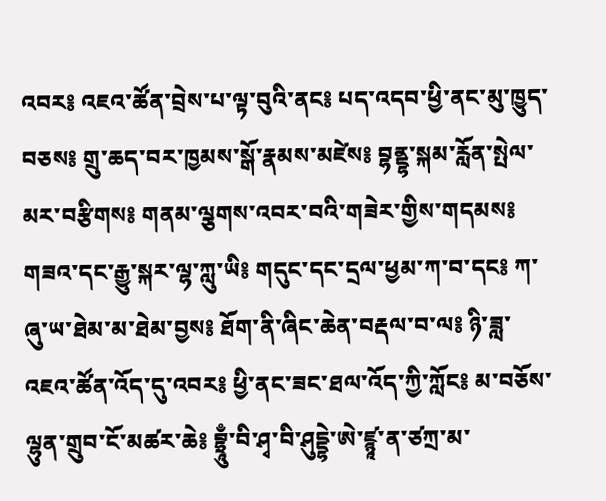འབར༔ འཇའ་ཚོན་བྲེས་པ་ལྟ་བུའི་ནང༔ པད་འདབ་ཕྱི་ནང་མུ་ཁྱུད་བཅས༔ གྲུ་ཆད་བར་ཁྱམས་སྒོ་རྣམས་མཛེས༔ བྷནྡྷ་སྐམ་རློན་སྤེལ་མར་བརྩིགས༔ གནམ་ལྕགས་འབར་བའི་གཟེར་གྱིས་གདམས༔ གཟའ་དང་རྒྱུ་སྐར་ལྷ་ཀླུ་ཡི༔ གདུང་དང་དྲལ་ཕྱམ་ཀ་བ་དང༔ ཀ་ཞུ་ཡ་ཐེམ་མ་ཐེམ་བྱས༔ ཐོག་ནི་ཞིང་ཆེན་བརྡལ་བ་ལ༔ ཉི་ཟླ་འཇའ་ཚོན་འོད་དུ་འབར༔ ཕྱི་ནང་ཟང་ཐལ་འོད་ཀྱི་ཀློང༔ མ་བཅོས་ལྷུན་གྲུབ་ངོ་མཚར་ཆེ༔ བྷྲཱུྃ་བི་ཤྭ་བི་ཤུདྡྷེ་ཨེ་ཛྙཱ་ན་ཙཀྲ་མ་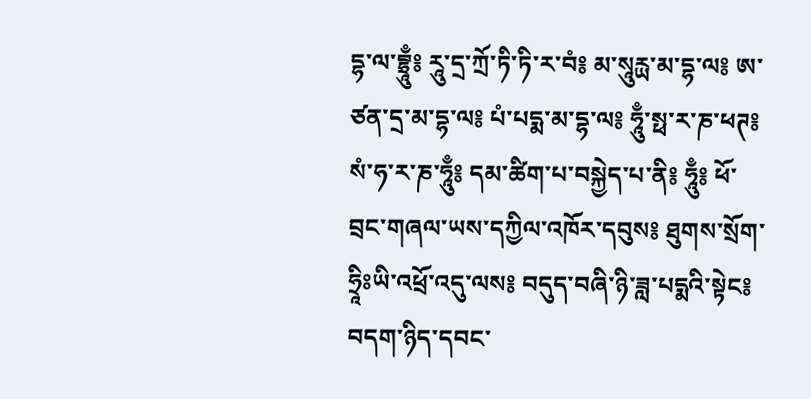དྷ་ལ་བྷྲཱུྃ༔ རཱུ་དྲ་ཀྲོ་ཏི་ཏི་ར་བཾ༔ མ་སཱུརྻ་མ་དྷ་ལ༔ ཨ་ཙན་དྲ་མ་དྷ་ལ༔ པཾ་པདྨ་མ་དྷ་ལ༔ ཧཱུྃ་སྥ་ར་ཎ་ཕཊ༔ སཾ་ཧ་ར་ཎ་ཧཱུྃ༔ དམ་ཚིག་པ་བསྐྱེད་པ་ནི༔ ཧཱུྃ༔ ཕོ་བྲང་གཞལ་ཡས་དཀྱིལ་འཁོར་དབུས༔ ཐུགས་སྲོག་ཧྲཱིཿཡི་འཕྲོ་འདུ་ལས༔ བདུད་བཞི་ཉི་ཟླ་པདྨའི་སྟེང༔ བདག་ཉིད་དབང་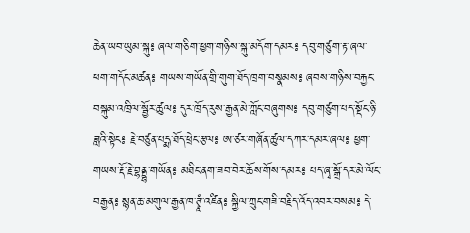ཆེན་ཡབ་ཡུམ་སྐུ༔ ཞལ་གཅིག་ཕྱག་གཉིས་སྐུ་མདོག་དམར༔ དབུ་གཙུག་རྟ་ཞལ་ཕག་གདོང་མཚན༔ གཡས་གཡོན་གྲི་གུག་ཐོད་ཁྲག་བསྣམས༔ ཞབས་གཉིས་བརྐྱང་བསྐུམ་འཁྲིལ་སྦྱོར་ཚུལ༔ དུར་ཁྲོད་རུས་རྒྱན་མེ་ཀློང་བཞུགས༔ དབུ་གཙུག་པད་སྡོང་ཉི་ཟླའི་སྟེང༔ རྗེ་བཙུན་པདྨ་ཐོད་ཕྲེང་རྩལ༔ ཨ་ཙར་གཞོན་ཚུལ་དཀར་དམར་ཞལ༔ ཕྱག་གཡས་རྡོ་རྗེ་བྷནྡྷ་གཡོན༔ མཐིང་ནག་ཟབ་བེར་ཆོས་གོས་དམར༔ པད་ཞྭ་སྒྲོ་དར་མེ་ལོང་བརྒྱན༔ སྙན་ཆ་མགུལ་རྒྱན་ཁ་ཊྭཱཾ་འཛིན༔ སྐྱིལ་ཀྲུང་གཟི་བརྗིད་འོད་འབར་བསམ༔ དེ་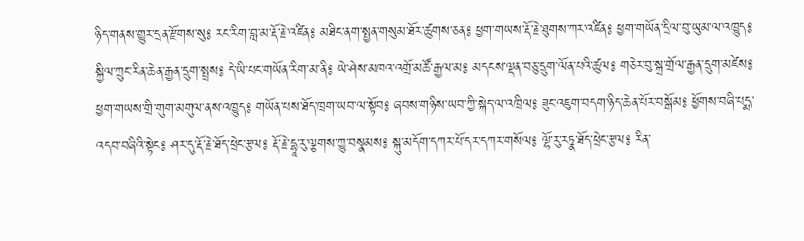ཉིད་གནས་གྱུར་དྲན་རྫོགས་སུ༔ རང་རིག་བླ་མ་རྡོ་རྗེ་འཛིན༔ མཐིང་ནག་སྤྱན་གསུམ་ཐོར་ཚུགས་ཅན༔ ཕྱག་གཡས་རྡོ་རྗེ་ཐུགས་ཀར་འཛིན༔ ཕྱག་གཡོན་དྲིལ་བུ་ཡུམ་ལ་འཁྱུད༔ སྐྱིལ་ཀྲུང་རིན་ཆེན་རྒྱན་དྲུག་སྤྲས༔ དེ་ཡི་པང་གཡོན་རིག་མ་ནི༔ ཡེ་ཤེས་མཁའ་འགྲོ་མཚོ་རྒྱལ་མ༔ མདངས་ལྡན་བཅུ་དྲུག་ལོན་པའི་ཚུལ༔ གཅེར་བུ་སྐྲ་གྲོལ་རྒྱན་དྲུག་མཛེས༔ ཕྱག་གཡས་གྲི་གུག་མགུལ་ནས་འཁྱུད༔ གཡོན་པས་ཐོད་ཁྲག་ཡབ་ལ་སྟོབ༔ ཞབས་གཉིས་ཡབ་ཀྱི་སྐེད་ལ་འཁྲིལ༔ ཟུང་འཇུག་བདག་ཉིད་ཆེན་པོར་བསྒོམ༔ ཕྱོགས་བཞི་པདྨ་འདབ་བཞིའི་སྟེང༔ ཤར་དུ་རྡོ་རྗེ་ཐོད་ཕྲེང་རྩལ༔ རྡོ་རྗེ་དྷཱ་རུ་ལྕགས་ཀྱུ་བསྣམས༔ སྐུ་མདོག་དཀར་པོ་དར་དཀར་གསོལ༔ ལྷོ་རུ་རཏྣ་ཐོད་ཕྲེང་རྩལ༔ རིན་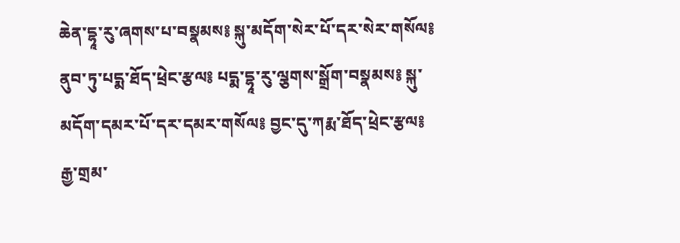ཆེན་དྷཱ་རུ་ཞགས་པ་བསྣམས༔ སྐུ་མདོག་སེར་པོ་དར་སེར་གསོལ༔ ནུབ་ཏུ་པདྨ་ཐོད་ཕྲེང་རྩལ༔ པདྨ་དྷཱ་རུ་ལྕགས་སྒྲོག་བསྣམས༔ སྐུ་མདོག་དམར་པོ་དར་དམར་གསོལ༔ བྱང་དུ་ཀརྨ་ཐོད་ཕྲེང་རྩལ༔ རྒྱ་གྲམ་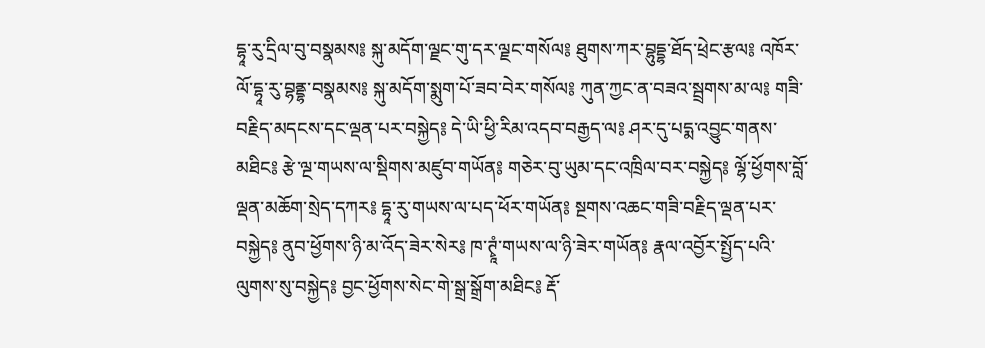དྷཱ་རུ་དྲིལ་བུ་བསྣམས༔ སྐུ་མདོག་ལྗང་གུ་དར་ལྗང་གསོལ༔ ཐུགས་ཀར་བྷུདྡྷ་ཐོད་ཕྲེང་རྩལ༔ འཁོར་ལོ་དྷཱ་རུ་བྷནྡྷ་བསྣམས༔ སྐུ་མདོག་སྨུག་པོ་ཟབ་བེར་གསོལ༔ ཀུན་ཀྱང་ན་བཟའ་སྦྲགས་མ་ལ༔ གཟི་བརྗིད་མདངས་དང་ལྡན་པར་བསྐྱེད༔ དེ་ཡི་ཕྱི་རིམ་འདབ་བརྒྱད་ལ༔ ཤར་དུ་པདྨ་འབྱུང་གནས་མཐིང༔ རྩེ་ལྔ་གཡས་ལ་སྡིགས་མཛུབ་གཡོན༔ གཅེར་བུ་ཡུམ་དང་འཁྲིལ་བར་བསྐྱེད༔ ལྷོ་ཕྱོགས་བློ་ལྡན་མཆོག་སྲེད་དཀར༔ དྷཱ་རུ་གཡས་ལ་པད་ཕོར་གཡོན༔ སྔགས་འཆང་གཟི་བརྗིད་ལྡན་པར་བསྐྱེད༔ ནུབ་ཕྱོགས་ཉི་མ་འོད་ཟེར་སེར༔ ཁ་ཊྭཱཾ་གཡས་ལ་ཉི་ཟེར་གཡོན༔ རྣལ་འབྱོར་སྤྱོད་པའི་ལུགས་སུ་བསྐྱེད༔ བྱང་ཕྱོགས་སེང་གེ་སྒྲ་སྒྲོག་མཐིང༔ རྡོ་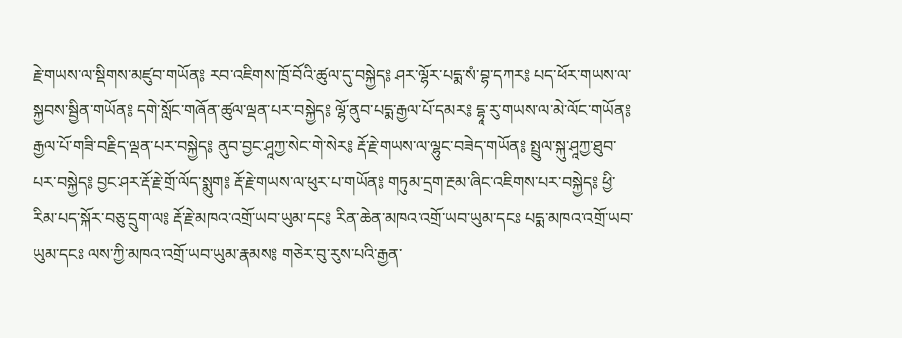རྗེ་གཡས་ལ་སྡིགས་མཛུབ་གཡོན༔ རབ་འཇིགས་ཁྲོ་བོའི་ཚུལ་དུ་བསྐྱེད༔ ཤར་ལྷོར་པདྨ་སཾ་བྷ་དཀར༔ པད་ཕོར་གཡས་ལ་སྐྱབས་སྦྱིན་གཡོན༔ དགེ་སློང་གཞོན་ཚུལ་ལྡན་པར་བསྐྱེད༔ ལྷོ་ནུབ་པདྨ་རྒྱལ་པོ་དམར༔ དྷཱ་རུ་གཡས་ལ་མེ་ལོང་གཡོན༔ རྒྱལ་པོ་གཟི་བརྗིད་ལྡན་པར་བསྐྱེད༔ ནུབ་བྱང་ཤཱཀྱ་སེང་གེ་སེར༔ རྡོ་རྗེ་གཡས་ལ་ལྷུང་བཟེད་གཡོན༔ སྤྲུལ་སྐུ་ཤཱཀྱ་ཐུབ་པར་བསྐྱེད༔ བྱང་ཤར་རྡོ་རྗེ་གྲོ་ལོད་སྨུག༔ རྡོ་རྗེ་གཡས་ལ་ཕུར་པ་གཡོན༔ གཏུམ་དྲག་རྔམ་ཞིང་འཇིགས་པར་བསྐྱེད༔ ཕྱི་རིམ་པད་སྐོར་བཅུ་དྲུག་ལ༔ རྡོ་རྗེ་མཁའ་འགྲོ་ཡབ་ཡུམ་དང༔ རིན་ཆེན་མཁའ་འགྲོ་ཡབ་ཡུམ་དངཿ པདྨ་མཁའ་འགྲོ་ཡབ་ཡུམ་དངཿ ལས་ཀྱི་མཁའ་འགྲོ་ཡབ་ཡུམ་རྣམས༔ གཅེར་བུ་རུས་པའི་རྒྱན་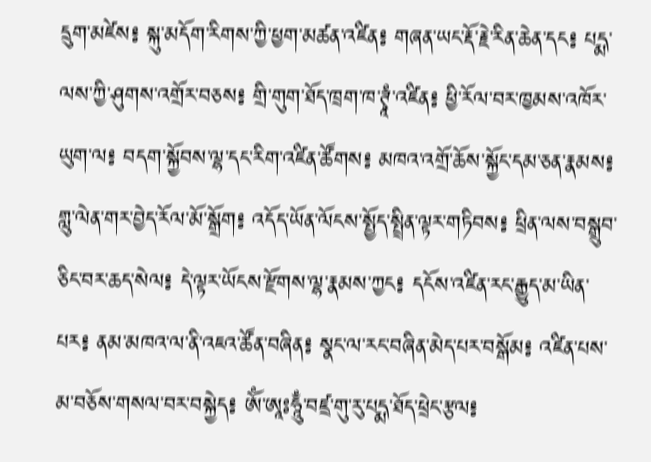དྲུག་མཛེས༔ སྐུ་མདོག་རིགས་ཀྱི་ཕྱག་མཚན་འཛིན༔ གཞན་ཡང་རྡོ་རྗེ་རིན་ཆེན་དང༔ པདྨ་ལས་ཀྱི་ཤུགས་འགྲོར་བཅས༔ གྲི་གུག་ཐོད་ཁྲག་ཁ་ཊྭཱཾ་འཛིན༔ ཕྱི་རོལ་བར་ཁྱམས་འཁོར་ཡུག་ལ༔ བདག་སྐྱོབས་ལྷ་དང་རིག་འཛིན་ཚོགས༔ མཁའ་འགྲོ་ཆོས་སྐྱོང་དམ་ཅན་རྣམས༔ གླུ་ལེན་གར་བྱེད་རོལ་མོ་སྒྲོག༔ འདོད་ཡོན་ལོངས་སྤྱོད་སྤྲིན་ལྟར་གཏིབས༔ ཕྲིན་ལས་བསྒྲུབ་ཅིང་བར་ཆད་སེལ༔ དེ་ལྟར་ཡོངས་རྫོགས་ལྷ་རྣམས་ཀྱང༔ དངོས་འཛིན་རང་རྒྱུད་མ་ཡིན་པར༔ ནམ་མཁའ་ལ་ནི་འཇའ་ཚོན་བཞིན༔ སྣང་ལ་རང་བཞིན་མེད་པར་བསྒོམ༔ འཛིན་པས་མ་བཅོས་གསལ་བར་བསྐྱེད༔ ཨོཾ་ཨཱཿཧཱུྃ་བཛྲ་གུ་རུ་པདྨ་ཐོད་ཕྲེང་རྩལ༔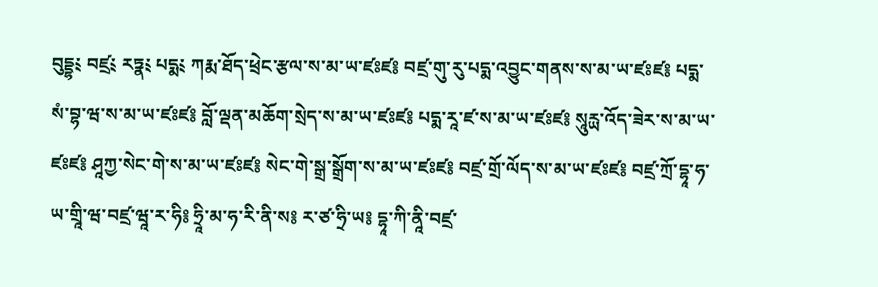བུདྡྷ༴ བཛྲ༴ རཏྣ༴ པདྨ༴ ཀརྨ་ཐོད་ཕྲེང་རྩལ་ས་མ་ཡ་ཛཿཛ༔ བཛྲ་གུ་རུ་པདྨ་འབྱུང་གནས་ས་མ་ཡ་ཛཿཛ༔ པདྨ་སཾ་བྷ་ཝ་ས་མ་ཡ་ཛཿཛ༔ བློ་ལྡན་མཆོག་སྲེད་ས་མ་ཡ་ཛཿཛ༔ པདྨ་རཱ་ཛ་ས་མ་ཡ་ཛཿཛ༔ སཱུརྻ་འོད་ཟེར་ས་མ་ཡ་ཛཿཛ༔ ཤཱཀྱ་སེང་གེ་ས་མ་ཡ་ཛཿཛ༔ སེང་གེ་སྒྲ་སྒྲོག་ས་མ་ཡ་ཛཿཛ༔ བཛྲ་གྲོ་ལོད་ས་མ་ཡ་ཛཿཛ༔ བཛྲ་ཀྲོ་དྷཱ་ཧ་ཡ་གྲཱི་ཝ་བཛྲ་ཝཱ་ར་ཧི༔ ཧྲཱི་མ་ཧ་རི་ནི་ས༔ ར་ཙ་ཧྲི་ཡ༔ དྷཱ་ཀི་ནཱི་བཛྲ་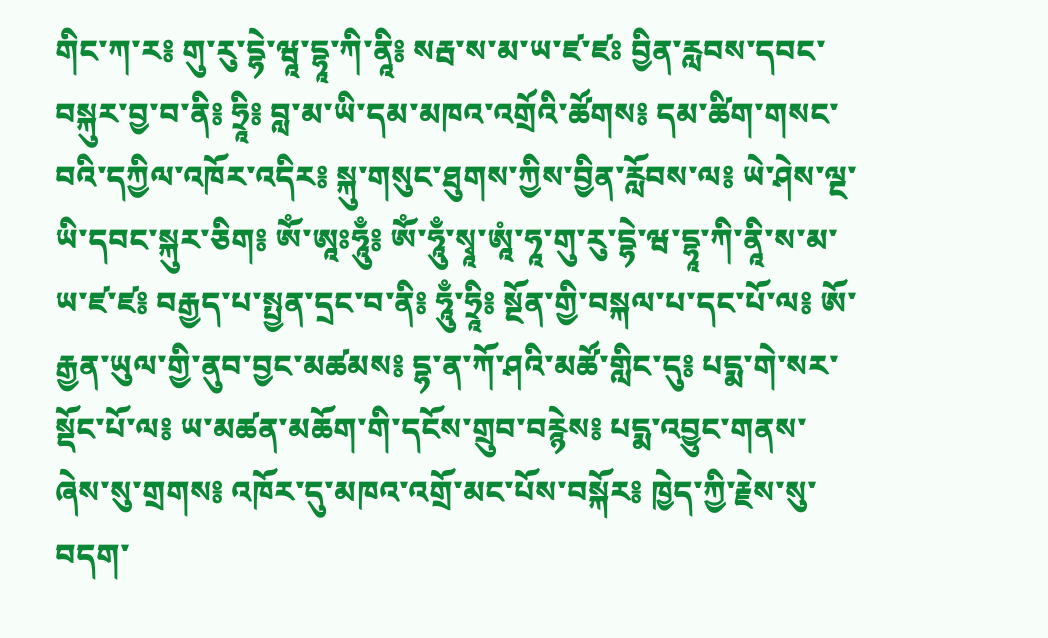གིང་ཀ་ར༔ གུ་རུ་དྷེ་ཝཱ་དྷཱ་ཀི་ནཱི༔ སརྦ་ས་མ་ཡ་ཛ་ཛཿ བྱིན་རླབས་དབང་བསྐུར་བྱ་བ་ནི༔ ཧྲཱི༔ བླ་མ་ཡི་དམ་མཁའ་འགྲོའི་ཚོགས༔ དམ་ཚིག་གསང་བའི་དཀྱིལ་འཁོར་འདིར༔ སྐུ་གསུང་ཐུགས་ཀྱིས་བྱིན་རློབས་ལ༔ ཡེ་ཤེས་ལྔ་ཡི་དབང་སྐུར་ཅིག༔ ཨོཾ་ཨཱཿཧཱུྃ༔ ཨོཾ་ཧཱུྃ་སྭཱ་ཨཱཾ་ཧཱ་གུ་རུ་དྷེ་ཝ་དྷཱ་ཀི་ནཱི་ས་མ་ཡ་ཛ་ཛ༔ བརྒྱད་པ་སྤྱན་དྲང་བ་ནི༔ ཧཱུྃ་ཧྲཱི༔ སྔོན་གྱི་བསྐལ་པ་དང་པོ་ལ༔ ཨོ་རྒྱན་ཡུལ་གྱི་ནུབ་བྱང་མཚམས༔ དྷ་ན་ཀོ་ཤའི་མཚོ་གླིང་དུ༔ པདྨ་གེ་སར་སྡོང་པོ་ལ༔ ཡ་མཚན་མཆོག་གི་དངོས་གྲུབ་བརྙེས༔ པདྨ་འབྱུང་གནས་ཞེས་སུ་གྲགས༔ འཁོར་དུ་མཁའ་འགྲོ་མང་པོས་བསྐོར༔ ཁྱེད་ཀྱི་རྗེས་སུ་བདག་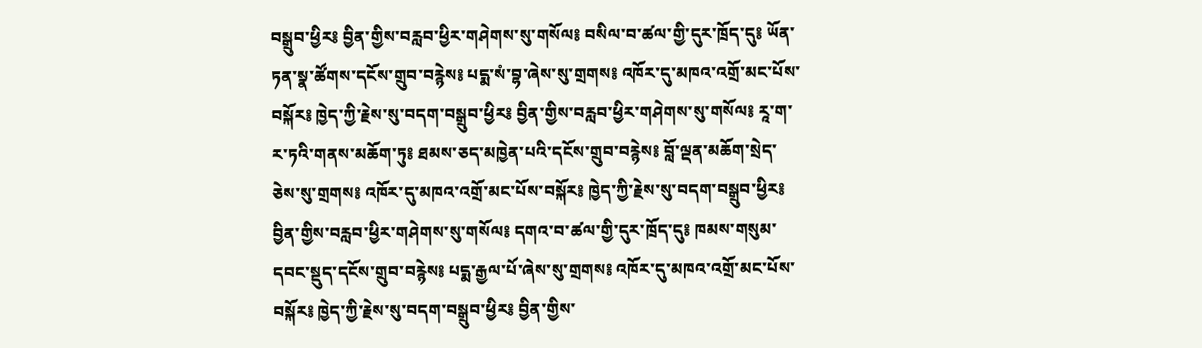བསྒྲུབ་ཕྱིར༔ བྱིན་གྱིས་བརླབ་ཕྱིར་གཤེགས་སུ་གསོལ༔ བསིལ་བ་ཚལ་གྱི་དུར་ཁྲོད་དུ༔ ཡོན་ཏན་སྣ་ཚོགས་དངོས་གྲུབ་བརྙེས༔ པདྨ་སཾ་བྷ་ཞེས་སུ་གྲགས༔ འཁོར་དུ་མཁའ་འགྲོ་མང་པོས་བསྐོར༔ ཁྱེད་ཀྱི་རྗེས་སུ་བདག་བསྒྲུབ་ཕྱིར༔ བྱིན་གྱིས་བརླབ་ཕྱིར་གཤེགས་སུ་གསོལ༔ རཱ་ག་ར་ཏའི་གནས་མཆོག་ཏུ༔ ཐམས་ཅད་མཁྱེན་པའི་དངོས་གྲུབ་བརྙེས༔ བློ་ལྡན་མཆོག་སྲེད་ཅེས་སུ་གྲགས༔ འཁོར་དུ་མཁའ་འགྲོ་མང་པོས་བསྐོར༔ ཁྱེད་ཀྱི་རྗེས་སུ་བདག་བསྒྲུབ་ཕྱིར༔ བྱིན་གྱིས་བརླབ་ཕྱིར་གཤེགས་སུ་གསོལ༔ དགའ་བ་ཚལ་གྱི་དུར་ཁྲོད་དུ༔ ཁམས་གསུམ་དབང་སྡུད་དངོས་གྲུབ་བརྙེས༔ པདྨ་རྒྱལ་པོ་ཞེས་སུ་གྲགས༔ འཁོར་དུ་མཁའ་འགྲོ་མང་པོས་བསྐོར༔ ཁྱེད་ཀྱི་རྗེས་སུ་བདག་བསྒྲུབ་ཕྱིར༔ བྱིན་གྱིས་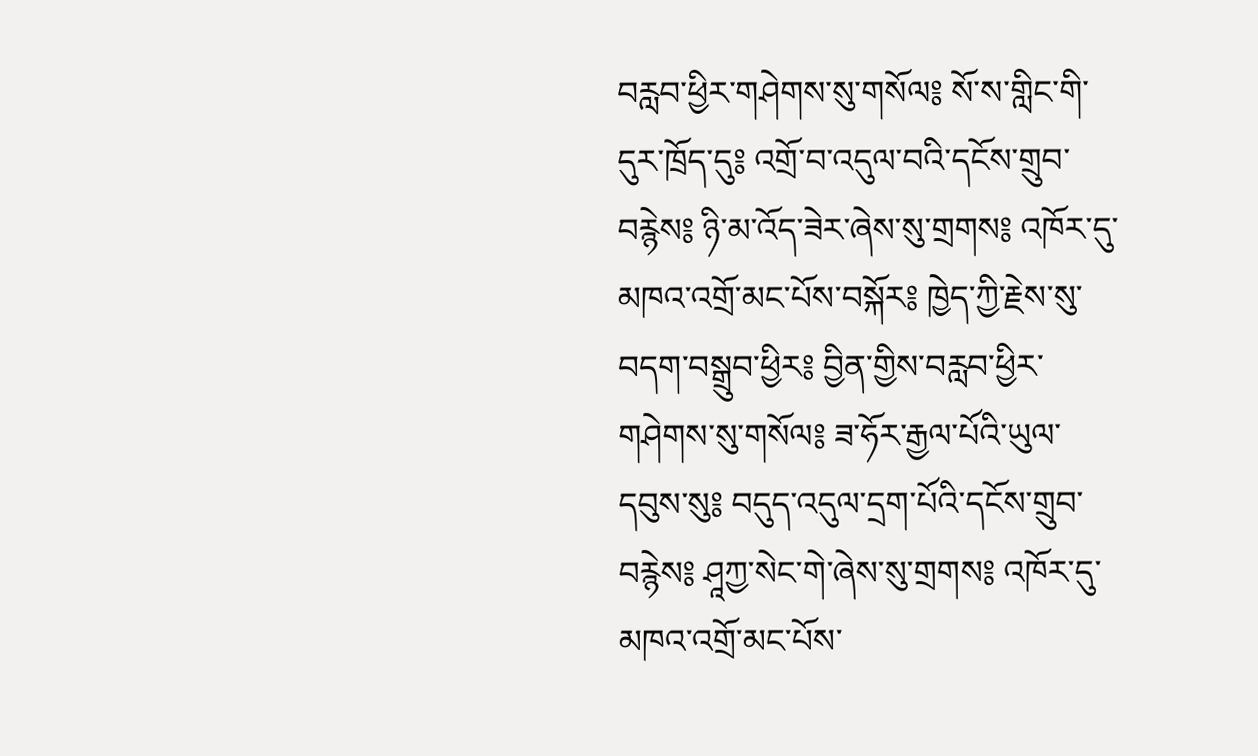བརླབ་ཕྱིར་གཤེགས་སུ་གསོལ༔ སོ་ས་གླིང་གི་དུར་ཁྲོད་དུ༔ འགྲོ་བ་འདུལ་བའི་དངོས་གྲུབ་བརྙེས༔ ཉི་མ་འོད་ཟེར་ཞེས་སུ་གྲགས༔ འཁོར་དུ་མཁའ་འགྲོ་མང་པོས་བསྐོར༔ ཁྱེད་ཀྱི་རྗེས་སུ་བདག་བསྒྲུབ་ཕྱིར༔ བྱིན་གྱིས་བརླབ་ཕྱིར་གཤེགས་སུ་གསོལ༔ ཟ་ཧོར་རྒྱལ་པོའི་ཡུལ་དབུས་སུ༔ བདུད་འདུལ་དྲག་པོའི་དངོས་གྲུབ་བརྙེས༔ ཤཱཀྱ་སེང་གེ་ཞེས་སུ་གྲགས༔ འཁོར་དུ་མཁའ་འགྲོ་མང་པོས་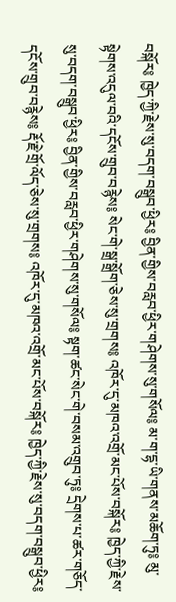བསྐོར༔ ཁྱེད་ཀྱི་རྗེས་སུ་བདག་བསྒྲུབ་ཕྱིར༔ བྱིན་གྱིས་བརླབ་ཕྱིར་གཤེགས་སུ་གསོལ༔ མ་ག་དྷ་ཡི་གནས་མཆོག་ཏུ༔ མུ་སྟེགས་འདུལ་བའི་དངོས་གྲུབ་བརྙེས༔ སེང་གེ་སྒྲ་སྒྲོག་ཅེས་སུ་གྲགས༔ འཁོར་དུ་མཁའ་འགྲོ་མང་པོས་བསྐོར༔ ཁྱེད་ཀྱི་རྗེས་སུ་བདག་བསྒྲུབ་ཕྱིར༔ བྱིན་གྱིས་བརླབ་ཕྱིར་གཤེགས་སུ་གསོལ༔ སྟག་ཚང་སེང་གེ་བསམ་འགྲུབ་ཏུ༔ དྲེགས་པ་ཚར་གཅོད་དངོས་གྲུབ་བརྙེས༔ རྡོ་རྗེ་གྲོ་ལོད་ཅེས་སུ་གྲགས༔ འཁོར་དུ་མཁའ་འགྲོ་མང་པོས་བསྐོར༔ ཁྱེད་ཀྱི་རྗེས་སུ་བདག་བསྒྲུབ་ཕྱིར༔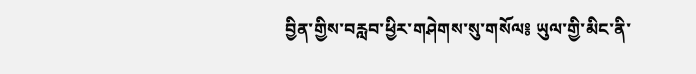བྱིན་གྱིས་བརླབ་ཕྱིར་གཤེགས་སུ་གསོལ༔ ཡུལ་གྱི་མིང་ནི་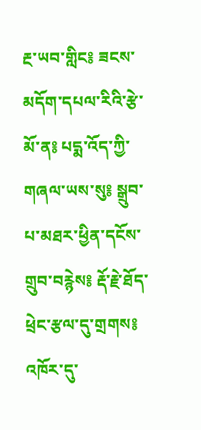རྔ་ཡབ་གླིང༔ ཟངས་མདོག་དཔལ་རིའི་རྩེ་མོ་ན༔ པདྨ་འོད་ཀྱི་གཞལ་ཡས་སུ༔ སྒྲུབ་པ་མཐར་ཕྱིན་དངོས་གྲུབ་བརྙེས༔ རྡོ་རྗེ་ཐོད་ཕྲེང་རྩལ་དུ་གྲགས༔ འཁོར་དུ་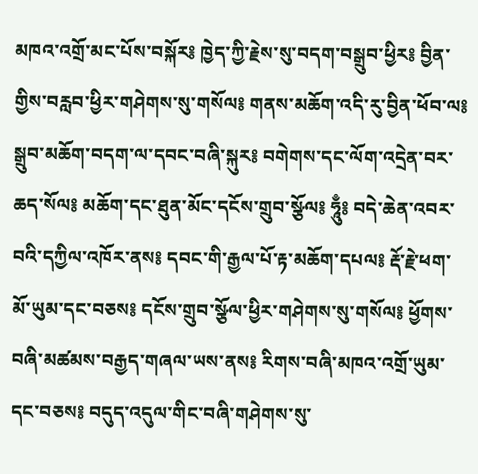མཁའ་འགྲོ་མང་པོས་བསྐོར༔ ཁྱེད་ཀྱི་རྗེས་སུ་བདག་བསྒྲུབ་ཕྱིར༔ བྱིན་གྱིས་བརླབ་ཕྱིར་གཤེགས་སུ་གསོལ༔ གནས་མཆོག་འདི་རུ་བྱིན་ཕོབ་ལ༔ སྒྲུབ་མཆོག་བདག་ལ་དབང་བཞི་སྐུར༔ བགེགས་དང་ལོག་འདྲེན་བར་ཆད་སོལ༔ མཆོག་དང་ཐུན་མོང་དངོས་གྲུབ་སྩོལ༔ ཧཱུྃ༔ བདེ་ཆེན་འབར་བའི་དཀྱིལ་འཁོར་ནས༔ དབང་གི་རྒྱལ་པོ་རྟ་མཆོག་དཔལ༔ རྡོ་རྗེ་ཕག་མོ་ཡུམ་དང་བཅས༔ དངོས་གྲུབ་སྩོལ་ཕྱིར་གཤེགས་སུ་གསོལ༔ ཕྱོགས་བཞི་མཚམས་བརྒྱད་གཞལ་ཡས་ནས༔ རིགས་བཞི་མཁའ་འགྲོ་ཡུམ་དང་བཅས༔ བདུད་འདུལ་གིང་བཞི་གཤེགས་སུ་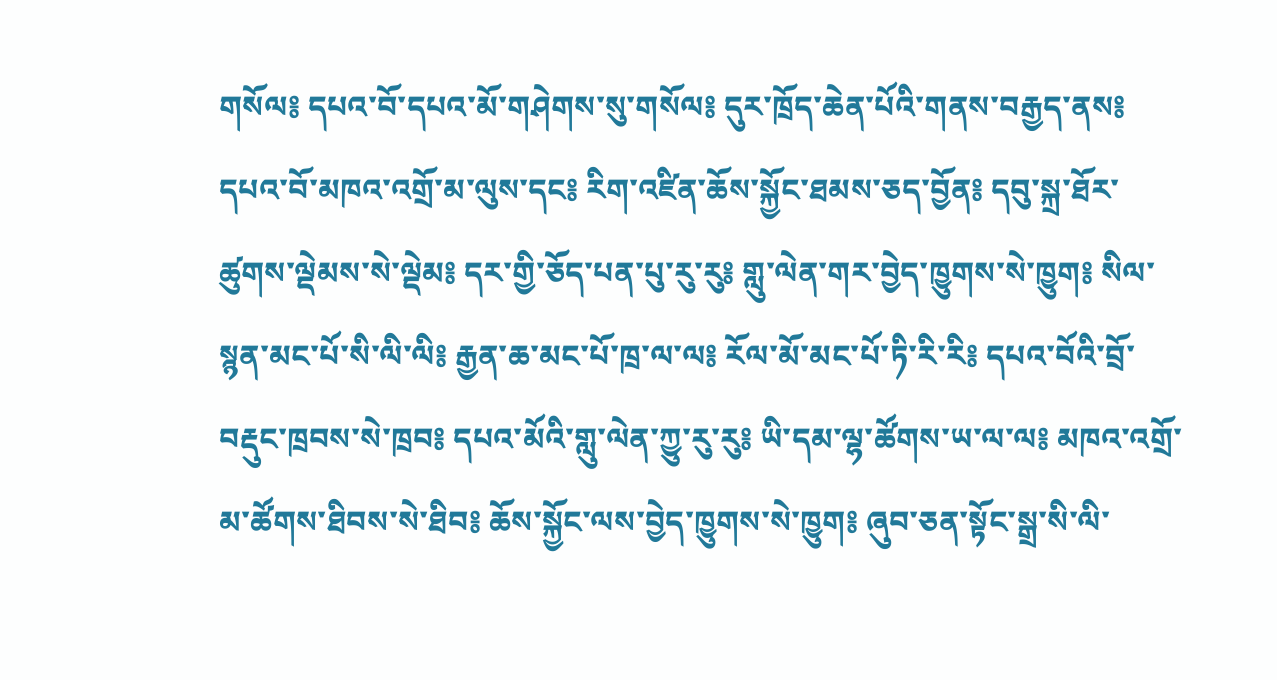གསོལ༔ དཔའ་བོ་དཔའ་མོ་གཤེགས་སུ་གསོལ༔ དུར་ཁྲོད་ཆེན་པོའི་གནས་བརྒྱད་ནས༔ དཔའ་བོ་མཁའ་འགྲོ་མ་ལུས་དང༔ རིག་འཛིན་ཆོས་སྐྱོང་ཐམས་ཅད་བྱོན༔ དབུ་སྐྲ་ཐོར་ཚུགས་ལྡེམས་སེ་ལྡེམ༔ དར་གྱི་ཅོད་པན་པུ་རུ་རུ༔ གླུ་ལེན་གར་བྱེད་ཁྱུགས་སེ་ཁྱུག༔ སིལ་སྙན་མང་པོ་སི་ལི་ལི༔ རྒྱན་ཆ་མང་པོ་ཁྲ་ལ་ལ༔ རོལ་མོ་མང་པོ་ཏི་རི་རི༔ དཔའ་བོའི་བྲོ་བརྡུང་ཁྲབས་སེ་ཁྲབ༔ དཔའ་མོའི་གླུ་ལེན་ཀྱུ་རུ་རུ༔ ཡི་དམ་ལྷ་ཚོགས་ཡ་ལ་ལ༔ མཁའ་འགྲོ་མ་ཚོགས་ཐིབས་སེ་ཐིབ༔ ཆོས་སྐྱོང་ལས་བྱེད་ཁྱུགས་སེ་ཁྱུག༔ ཞུབ་ཅན་སྟོང་སྒྲ་སི་ལི་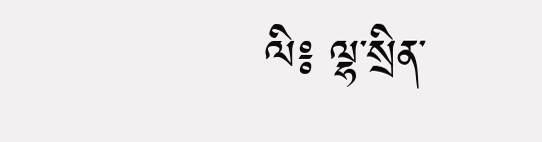ལི༔ ལྷ་སྲིན་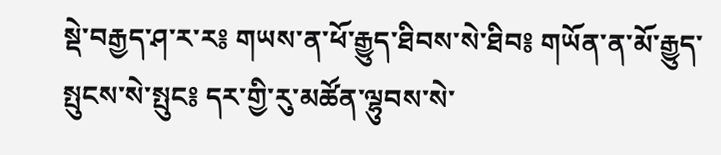སྡེ་བརྒྱད་ཤ་ར་ར༔ གཡས་ན་ཕོ་རྒྱུད་ཐིབས་སེ་ཐིབ༔ གཡོན་ན་མོ་རྒྱུད་སྤུངས་སེ་སྤུང༔ དར་གྱི་རུ་མཚོན་ལྷུབས་སེ་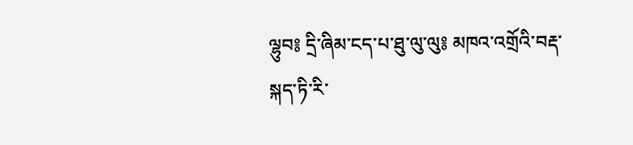ལྷུབ༔ དྲི་ཞིམ་ངད་པ་ཐུ་ལུ་ལུ༔ མཁའ་འགྲོའི་བརྡ་སྐད་ཏི་རི་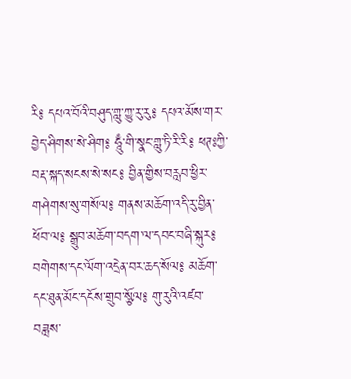རི༔ དཔའ་བོའི་བཤུད་གླུ་ཀྱུ་རུ་རུ༔ དཔའ་མོས་གར་བྱེད་ཤིགས་སེ་ཤིག༔ ཧཱུྃ་གི་སྣང་གླུ་ཏི་རི་རི༔ ཕཊཿཀྱི་བརྡ་སྐད་སངས་སེ་སང༔ བྱིན་གྱིས་བརླབ་ཕྱིར་གཤེགས་སུ་གསོལ༔ གནས་མཆོག་འདི་རུ་བྱིན་ཕོབ་ལ༔ སྒྲུབ་མཆོག་བདག་ལ་དབང་བཞི་སྐུར༔ བགེགས་དང་ལོག་འདྲེན་བར་ཆད་སོལ༔ མཆོག་དང་ཐུན་མོང་དངོས་གྲུབ་སྩོལ༔ གུ་རུའི་འཛབ་བཟླས་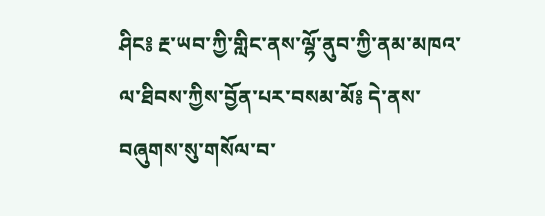ཤིང༔ རྔ་ཡབ་ཀྱི་གླིང་ནས་ལྷོ་ནུབ་ཀྱི་ནམ་མཁའ་ལ་ཐིབས་ཀྱིས་བྱོན་པར་བསམ་མོ༔ དེ་ནས་བཞུགས་སུ་གསོལ་བ་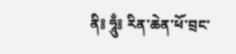ནི༔ ཧཱུྃ༔ རིན་ཆེན་ཕོ་བྲང་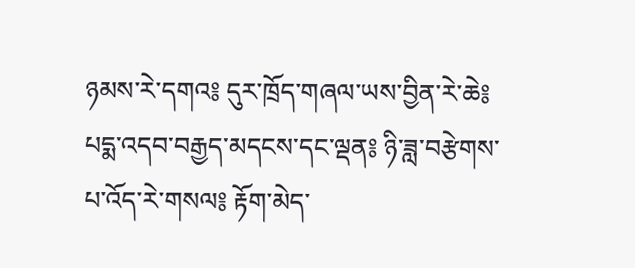ཉམས་རེ་དགའ༔ དུར་ཁྲོད་གཞལ་ཡས་བྱིན་རེ་ཆེ༔ པདྨ་འདབ་བརྒྱད་མདངས་དང་ལྡན༔ ཉི་ཟླ་བརྩེགས་པ་འོད་རེ་གསལ༔ རྟོག་མེད་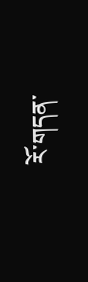རོ་གདན་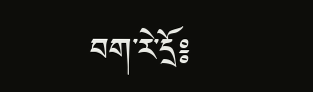བག་རེ་དྲོ༔